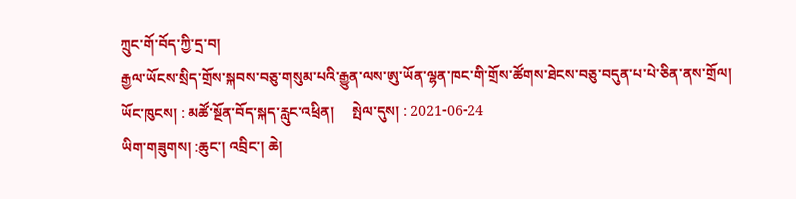ཀྲུང་གོ་བོད་ཀྱི་དྲ་བ།
རྒྱལ་ཡོངས་སྲིད་གྲོས་སྐབས་བཅུ་གསུམ་པའི་རྒྱུན་ལས་ཨུ་ཡོན་ལྷན་ཁང་གི་གྲོས་ཚོགས་ཐེངས་བཅུ་བདུན་པ་པེ་ཅིན་ནས་གྲོལ།
ཡོང་ཁུངས། : མཚོ་སྔོན་བོད་སྐད་རླུང་འཕྲིན།     སྤེལ་དུས། : 2021-06-24
ཡིག་གཟུགས། :ཆུང་། འབྲིང་། ཆེ།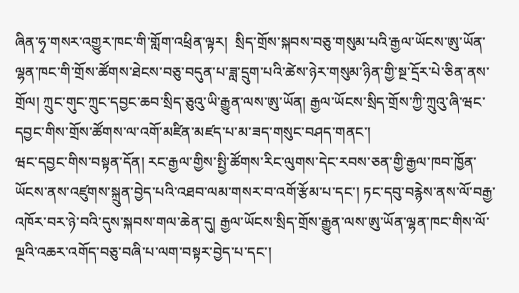ཞིན་ཧྭ་གསར་འགྱུར་ཁང་གི་གློག་འཕྲིན་ལྟར།  སྲིད་གྲོས་སྐབས་བཅུ་གསུམ་པའི་རྒྱལ་ཡོངས་ཨུ་ཡོན་ལྷན་ཁང་གི་གྲོས་ཚོགས་ཐེངས་བཅུ་བདུན་པ་ཟླ་དྲུག་པའི་ཚེས་ཉེར་གསུམ་ཉིན་གྱི་སྔ་དྲོར་པེ་ཅིན་ནས་གྲོལ། ཀྲུང་གུང་ཀྲུང་དབྱང་ཆབ་སྲིད་ཅུའུ་ཡི་རྒྱུན་ལས་ཨུ་ཡོན། རྒྱལ་ཡོངས་སྲིད་གྲོས་ཀྱི་ཀྲུའུ་ཞི་ཝང་དབྱང་གིས་གྲོས་ཚོགས་ལ་འགོ་མཛིན་མཛད་པ་མ་ཟད་གསུང་བཤད་གནང་།
ཝང་དབྱང་གིས་བསྟན་དོན། རང་རྒྱལ་གྱིས་སྤྱི་ཚོགས་རིང་ལུགས་དེང་རབས་ཅན་གྱི་རྒྱལ་ཁབ་ཁྱོན་ཡོངས་ནས་འཛུགས་སྐྲུན་བྱེད་པའི་འཐབ་ལམ་གསར་བ་འགོ་རྩོམ་པ་དང་། ཏང་དབུ་བརྙེས་ནས་ལོ་བརྒྱ་འཁོར་བར་ཉེ་བའི་དུས་སྐབས་གལ་ཆེན་དུ། རྒྱལ་ཡོངས་སྲིད་གྲོས་རྒྱུན་ལས་ཨུ་ཡོན་ལྷན་ཁང་གིས་ལོ་ལྔའི་འཆར་འགོད་བཅུ་བཞི་པ་ལག་བསྟར་བྱེད་པ་དང་།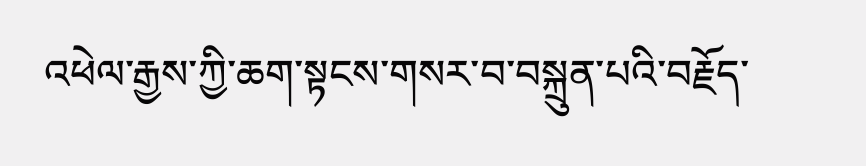འཕེལ་རྒྱས་ཀྱི་ཆག་སྟངས་གསར་བ་བསྐྲུན་པའི་བརྗོད་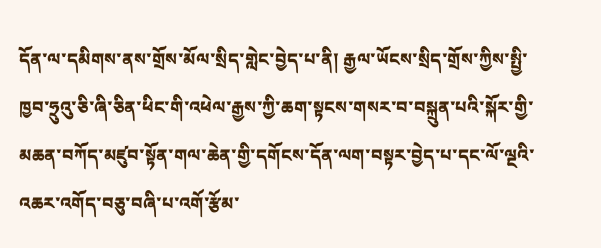དོན་ལ་དམིགས་ནས་གྲོས་མོལ་སྲིད་གླེང་བྱེད་པ་ནི། རྒྱལ་ཡོངས་སྲིད་གྲོས་ཀྱིས་སྤྱི་ཁྱབ་ཧྲུའུ་ཅི་ཞི་ཅིན་ཕིང་གི་འཕེལ་རྒྱས་ཀྱི་ཆག་སྟངས་གསར་བ་བསྐྲུན་པའི་སྐོར་གྱི་མཆན་བཀོད་མཛུབ་སྟོན་གལ་ཆེན་གྱི་དགོངས་དོན་ལག་བསྟར་བྱེད་པ་དང་ལོ་ལྔའི་འཆར་འགོད་བཅུ་བཞི་པ་འགོ་རྩོམ་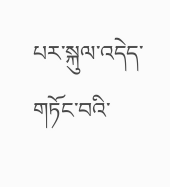པར་སྐུལ་འདེད་གཏོང་བའི་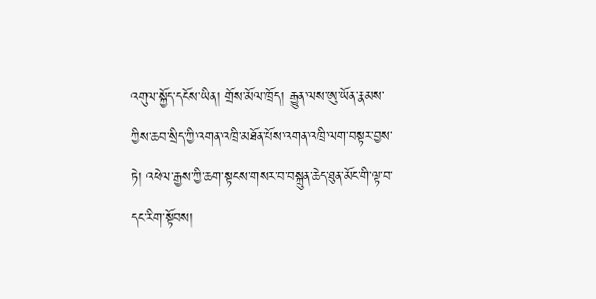འགུལ་སྐྱོད་དངོས་ཡིན། གྲོས་མོལ་ཁྲོད། རྒྱུན་ལས་ཨུ་ཡོན་རྣམས་ཀྱིས་ཆབ་སྲིད་ཀྱི་འགན་འཁྲི་མཐོན་པོས་འགན་འཁྲི་ལག་བསྟར་བྱས་ཏེ། འཕེལ་རྒྱས་ཀྱི་ཆག་སྟངས་གསར་བ་བསྐྲུན་ཆེད་ཐུན་མོང་གི་ལྟ་བ་དང་རིག་སྟོབས།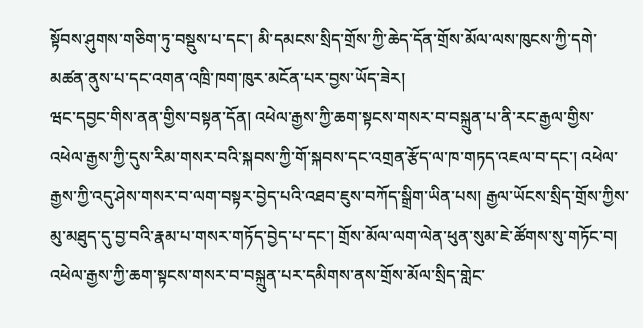སྟོབས་ཤུགས་གཅིག་ཏུ་བསྡུས་པ་དང་། མི་དམངས་སྲིད་གྲོས་ཀྱི་ཆེད་དོན་གྲོས་མོལ་ལས་ཁུངས་ཀྱི་དགེ་མཚན་ནུས་པ་དང་འགན་འཁྲི་ཁག་ཁུར་མངོན་པར་བྱས་ཡོད་ཟེར།
ཝང་དབྱང་གིས་ནན་གྱིས་བསྟན་དོན། འཕེལ་རྒྱས་ཀྱི་ཆག་སྟངས་གསར་བ་བསྐྲུན་པ་ནི་རང་རྒྱལ་གྱིས་འཕེལ་རྒྱས་ཀྱི་དུས་རིམ་གསར་བའི་སྐབས་ཀྱི་གོ་སྐབས་དང་འགྲན་རྩོད་ལ་ཁ་གཏད་འཇལ་བ་དང་། འཕེལ་རྒྱས་ཀྱི་འདུ་ཤེས་གསར་བ་ལག་བསྟར་བྱེད་པའི་འཐབ་ཇུས་བཀོད་སྒྲིག་ཡིན་པས། རྒྱལ་ཡོངས་སྲིད་གྲོས་ཀྱིས་མུ་མཐུད་དུ་བྱ་བའི་རྣམ་པ་གསར་གཏོད་བྱེད་པ་དང་། གྲོས་མོལ་ལག་ལེན་ཕུན་སུམ་ཇེ་ཚོགས་སུ་གཏོང་བ། འཕེལ་རྒྱས་ཀྱི་ཆག་སྟངས་གསར་བ་བསྐྲུན་པར་དམིགས་ནས་གྲོས་མོལ་སྲིད་གླེང་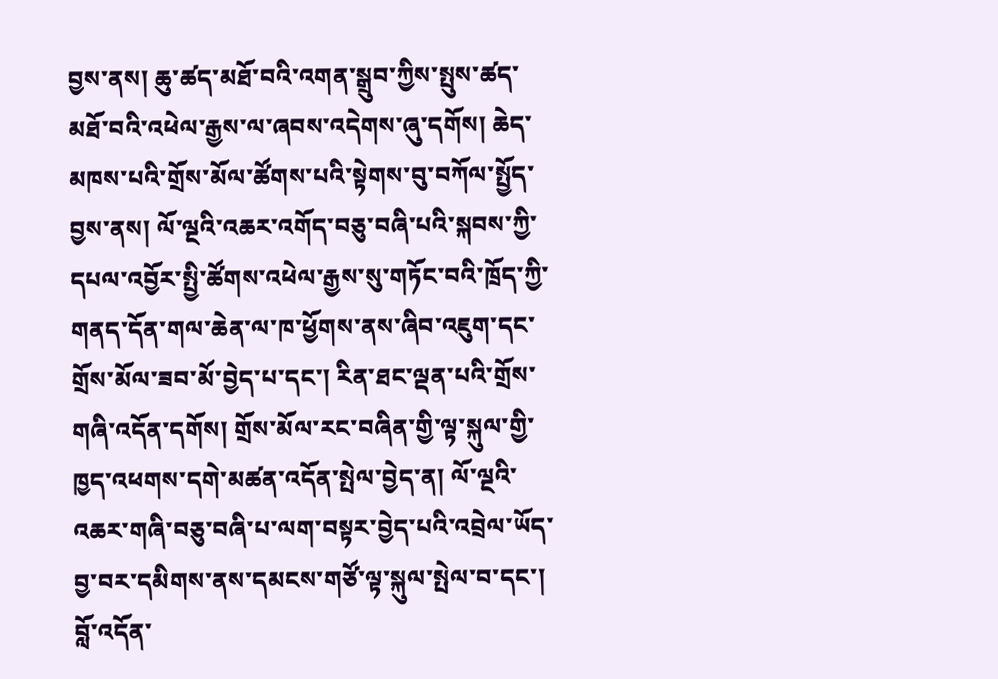བྱས་ནས། ཆུ་ཚད་མཐོ་བའི་འགན་སྒྲུབ་ཀྱིས་སྤུས་ཚད་མཐོ་བའི་འཕེལ་རྒྱས་ལ་ཞབས་འདེགས་ཞུ་དགོས། ཆེད་མཁས་པའི་གྲོས་མོལ་ཚོགས་པའི་སྟེགས་བུ་བཀོལ་སྤྱོད་བྱས་ནས། ལོ་ལྔའི་འཆར་འགོད་བཅུ་བཞི་པའི་སྐབས་ཀྱི་དཔལ་འབྱོར་སྤྱི་ཚོགས་འཕེལ་རྒྱས་སུ་གཏོང་བའི་ཁྲོད་ཀྱི་གནད་དོན་གལ་ཆེན་ལ་ཁ་ཕྱོགས་ནས་ཞིབ་འཇུག་དང་གྲོས་མོལ་ཟབ་མོ་བྱེད་པ་དང་། རིན་ཐང་ལྡན་པའི་གྲོས་གཞི་འདོན་དགོས། གྲོས་མོལ་རང་བཞིན་གྱི་ལྟ་སྐུལ་གྱི་ཁྱད་འཕགས་དགེ་མཚན་འདོན་སྤེལ་བྱེད་ན། ལོ་ལྔའི་འཆར་གཞི་བཅུ་བཞི་པ་ལག་བསྟར་བྱེད་པའི་འབྲེལ་ཡོད་བྱ་བར་དམིགས་ནས་དམངས་གཙོ་ལྟ་སྐུལ་སྤེལ་བ་དང་། བློ་འདོན་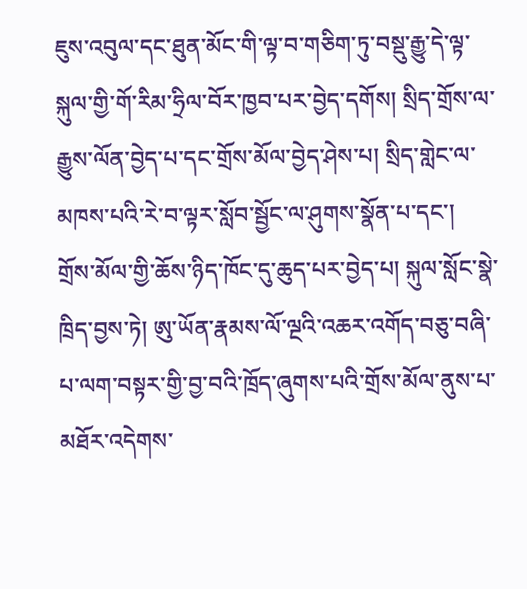ཇུས་འབུལ་དང་ཐུན་མོང་གི་ལྟ་བ་གཅིག་ཏུ་བསྡུ་རྒྱུ་དེ་ལྟ་སྐུལ་གྱི་གོ་རིམ་ཧྲིལ་བོར་ཁྱབ་པར་བྱེད་དགོས། སྲིད་གྲོས་ལ་རྒྱུས་ལོན་བྱེད་པ་དང་གྲོས་མོལ་བྱེད་ཤེས་པ། སྲིད་གླེང་ལ་མཁས་པའི་རེ་བ་ལྟར་སློབ་སྦྱོང་ལ་ཤུགས་སྣོན་པ་དང་། གྲོས་མོལ་གྱི་ཆོས་ཉིད་ཁོང་དུ་ཆུད་པར་བྱེད་པ། སྐུལ་སློང་སྣེ་ཁྲིད་བྱས་ཏེ། ཨུ་ཡོན་རྣམས་ལོ་ལྔའི་འཆར་འགོད་བཅུ་བཞི་པ་ལག་བསྟར་གྱི་བྱ་བའི་ཁྲོད་ཞུགས་པའི་གྲོས་མོལ་ནུས་པ་མཐོར་འདེགས་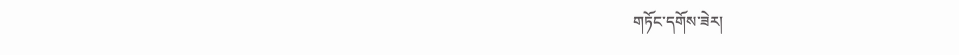གཏོང་དགོས་ཟེར།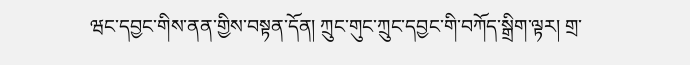ཝང་དབྱང་གིས་ནན་གྱིས་བསྟན་དོན། ཀྲུང་གུང་ཀྲུང་དབྱང་གི་བཀོད་སྒྲིག་ལྟར། གྲ་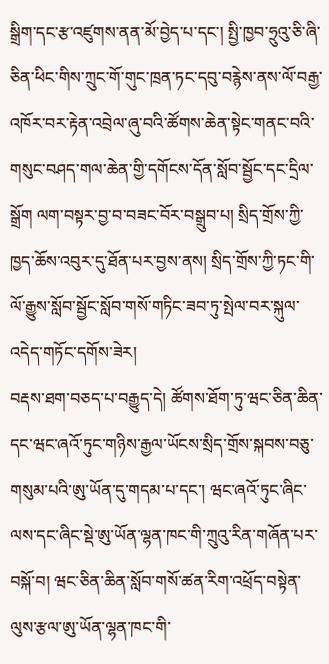སྒྲིག་དང་རྩ་འཛུགས་ནན་མོ་བྱེད་པ་དང་། སྤྱི་ཁྱབ་ཧྲུའུ་ཅི་ཞི་ཅིན་ཕིང་གིས་ཀྲུང་གོ་གུང་ཁྲན་ཏང་དབུ་བརྙེས་ནས་ལོ་བརྒྱ་འཁོར་བར་རྟེན་འབྲེལ་ཞུ་བའི་ཚོགས་ཆེན་སྟེང་གནང་བའི་གསུང་བཤད་གལ་ཆེན་གྱི་དགོངས་དོན་སློབ་སྦྱོང་དང་དྲིལ་སྒྲོག ལག་བསྟར་བྱ་བ་བཟང་བོར་བསྒྲུབ་པ། སྲིད་གྲོས་ཀྱི་ཁྱད་ཆོས་འབུར་དུ་ཐོན་པར་བྱས་ནས། སྲིད་གྲོས་ཀྱི་ཏང་གི་ལོ་རྒྱུས་སློབ་སྦྱོང་སློབ་གསོ་གཏིང་ཟབ་ཏུ་སྤེལ་བར་སྐུལ་འདེད་གཏོང་དགོས་ཟེར།
བརྡས་ཐག་བཅད་པ་བརྒྱུད་དེ། ཚོགས་ཐོག་ཏུ་ཝང་ཅིན་ཆིན་དང་ཝང་ཞའོ་ཏུང་གཉིས་རྒྱལ་ཡོངས་སྲིད་གྲོས་སྐབས་བཅུ་གསུམ་པའི་ཨུ་ཡོན་དུ་གདམ་པ་དང་། ཝང་ཞའོ་ཏུང་ཞིང་ལས་དང་ཞིང་སྡེ་ཨུ་ཡོན་ལྷན་ཁང་གི་ཀྲུའུ་རིན་གཞོན་པར་བསྐོ་བ། ཝང་ཅིན་ཆིན་སློབ་གསོ་ཚན་རིག་འཕྲོད་བསྟེན་ལུས་རྩལ་ཨུ་ཡོན་ལྷན་ཁང་གི་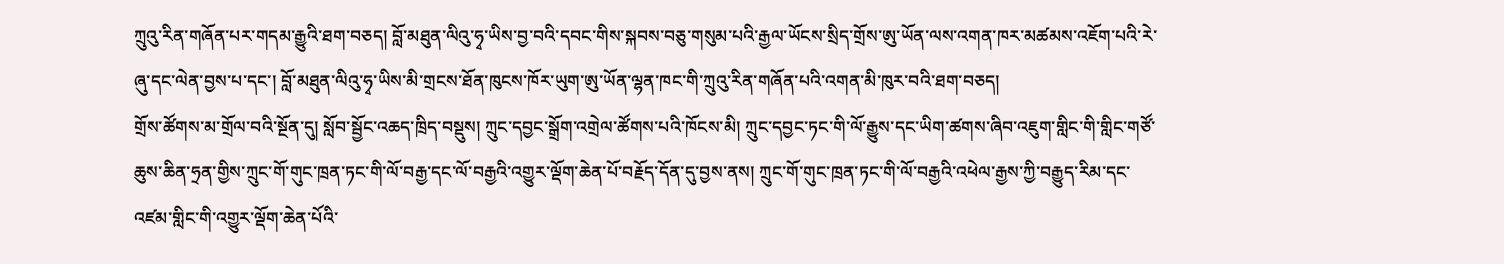ཀྲུའུ་རིན་གཞོན་པར་གདམ་རྒྱུའི་ཐག་བཅད། བློ་མཐུན་ལིའུ་ཧྭ་ཡིས་བྱ་བའི་དབང་གིས་སྐབས་བཅུ་གསུམ་པའི་རྒྱལ་ཡོངས་སྲིད་གྲོས་ཨུ་ཡོན་ལས་འགན་ཁར་མཚམས་འཇོག་པའི་རེ་ཞུ་དང་ལེན་བྱས་པ་དང་། བློ་མཐུན་ལིའུ་ཧྭ་ཡིས་མི་གྲངས་ཐོན་ཁུངས་ཁོར་ཡུག་ཨུ་ཡོན་ལྷན་ཁང་གི་ཀྲུའུ་རིན་གཞོན་པའི་འགན་མི་ཁུར་བའི་ཐག་བཅད།
གྲོས་ཚོགས་མ་གྲོལ་བའི་སྔོན་དུ། སློབ་སྦྱོང་འཆད་ཁྲིད་བསྡུས། ཀྲུང་དབྱང་སྒྲོག་འགྲེལ་ཚོགས་པའི་ཁོངས་མི། ཀྲུང་དབྱང་ཏང་གི་ལོ་རྒྱུས་དང་ཡིག་ཚགས་ཞིབ་འཇུག་གླིང་གི་གླིང་གཙོ་ཆུས་ཆིན་ཧྲན་གྱིས་ཀྲུང་གོ་གུང་ཁྲན་ཏང་གི་ལོ་བརྒྱ་དང་ལོ་བརྒྱའི་འགྱུར་ལྡོག་ཆེན་པོ་བརྗོད་དོན་དུ་བྱས་ནས། ཀྲུང་གོ་གུང་ཁྲན་ཏང་གི་ལོ་བརྒྱའི་འཕེལ་རྒྱས་ཀྱི་བརྒྱུད་རིམ་དང་འཛམ་གླིང་གི་འགྱུར་ལྡོག་ཆེན་པོའི་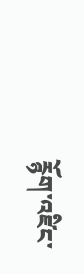རྙོག་འཛིང་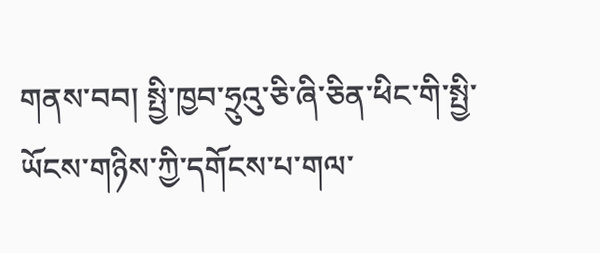གནས་བབ། སྤྱི་ཁྱབ་ཧྲུའུ་ཅི་ཞི་ཅིན་ཕིང་གི་སྤྱི་ཡོངས་གཉིས་ཀྱི་དགོངས་པ་གལ་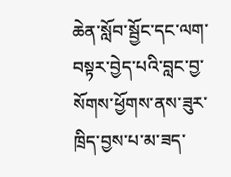ཆེན་སློབ་སྦྱོང་དང་ལག་བསྟར་བྱེད་པའི་བླང་བྱ་སོགས་ཕྱོགས་ནས་ཟུར་ཁྲིད་བྱས་པ་མ་ཟད་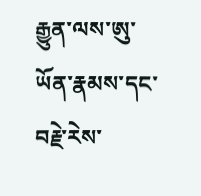རྒྱུན་ལས་ཨུ་ཡོན་རྣམས་དང་བརྗེ་རེས་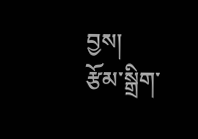བྱས།
རྩོམ་སྒྲིག་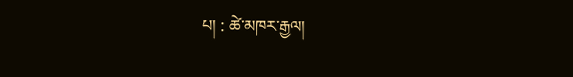པ། : ཚེ་མཁར་རྒྱལ།